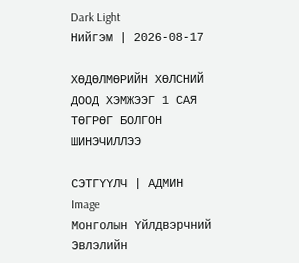Dark Light
Нийгэм | 2026-08-17

ХӨДӨЛМӨРИЙН ХӨЛСНИЙ ДООД ХЭМЖЭЭГ 1 САЯ ТӨГРӨГ БОЛГОН ШИНЭЧИЛЛЭЭ

СЭТГҮҮЛЧ | АДМИН
Image
Монголын Үйлдвэрчний Эвлэлийн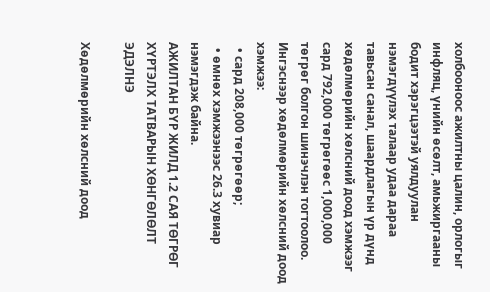холбооноос ажилтны цалин, орлогыг инфляц, үнийн өсөлт, амьжиргааны бодит хэрэгцээтэй уялдуулан нэмэгдүүлэх талаар удаа дараа тавьсан санал, шаардлагын үр дүнд хөдөлмөрийн хөлсний доод хэмжээг сард 792,000 төгрөгөөс 1,000,000 төгрөг болгон шинэчлэн тогтоолоо.
Ингэснээр хөдөлмөрийн хөлсний доод хэмжээ:
  • сард 208,000 төгрөгөөр;
  • өмнөх хэмжээнээс 26.3 хувиар нэмэгдэж байна.
АЖИЛТАН БҮР ЖИЛД 1.2 САЯ ТӨГРӨГ ХҮРТЭЛХ ТАТВАРЫН ХӨНГӨЛӨЛТ ЭДЭЛНЭ

Хөдөлмөрийн хөлсний доод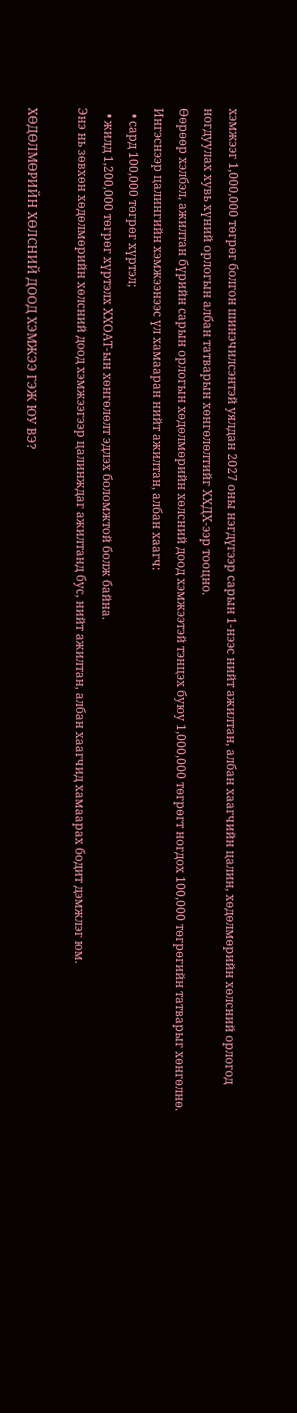хэмжээг 1,000,000 төгрөг болгон шинэчилсэнтэй уялдан 2027 оны нэгдүгээр сарын 1-нээс нийт ажилтан, албан хаагчийн цалин, хөдөлмөрийн хөлсний орлогод ногдуулах хувь хүний орлогын албан татварын хөнгөлөлтийг ХХДХ-ээр тооцно.
Өөрөөр хэлбэл, ажилтан бүрийн сарын орлогын хөдөлмөрийн хөлсний доод хэмжээтэй тэнцэх буюу 1,000,000 төгрөгт ногдох 100,000 төгрөгийн татварыг хөнгөлнө.
Ингэснээр цалингийн хэмжээнээс үл хамааран нийт ажилтан, албан хаагч:
  • сард 100,000 төгрөг хүртэл;
  • жилд 1,200,000 төгрөг хүртэлх ХХОАТ-ын хөнгөлөлт эдлэх боломжтой болж байна.
Энэ нь зөвхөн хөдөлмөрийн хөлсний доод хэмжээгээр цалинждаг ажилтанд бус, нийт ажилтан, албан хаагчид хамаарах бодит дэмжлэг юм.

ХӨДӨЛМӨРИЙН ХӨЛСНИЙ ДООД ХЭМЖЭЭ ГЭЖ ЮУ ВЭ?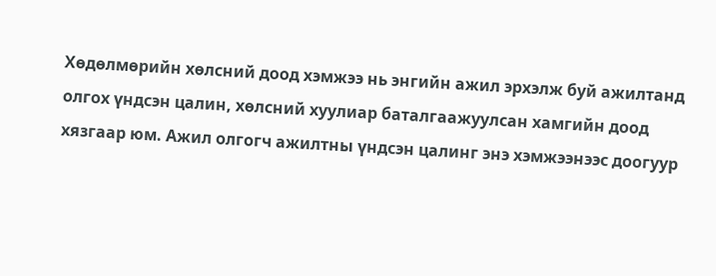Хөдөлмөрийн хөлсний доод хэмжээ нь энгийн ажил эрхэлж буй ажилтанд олгох үндсэн цалин, хөлсний хуулиар баталгаажуулсан хамгийн доод хязгаар юм. Ажил олгогч ажилтны үндсэн цалинг энэ хэмжээнээс доогуур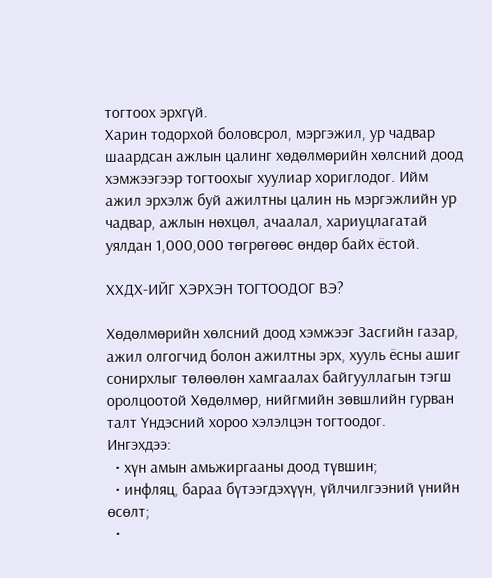тогтоох эрхгүй.
Харин тодорхой боловсрол, мэргэжил, ур чадвар шаардсан ажлын цалинг хөдөлмөрийн хөлсний доод хэмжээгээр тогтоохыг хуулиар хориглодог. Ийм ажил эрхэлж буй ажилтны цалин нь мэргэжлийн ур чадвар, ажлын нөхцөл, ачаалал, хариуцлагатай уялдан 1,000,000 төгрөгөөс өндөр байх ёстой.

ХХДХ-ИЙГ ХЭРХЭН ТОГТООДОГ ВЭ?

Хөдөлмөрийн хөлсний доод хэмжээг Засгийн газар, ажил олгогчид болон ажилтны эрх, хууль ёсны ашиг сонирхлыг төлөөлөн хамгаалах байгууллагын тэгш оролцоотой Хөдөлмөр, нийгмийн зөвшлийн гурван талт Үндэсний хороо хэлэлцэн тогтоодог.
Ингэхдээ:
  • хүн амын амьжиргааны доод түвшин;
  • инфляц, бараа бүтээгдэхүүн, үйлчилгээний үнийн өсөлт;
  •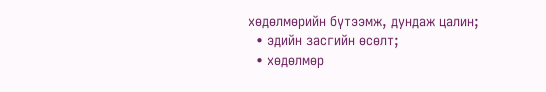хөдөлмөрийн бүтээмж, дундаж цалин;
  • эдийн засгийн өсөлт;
  • хөдөлмөр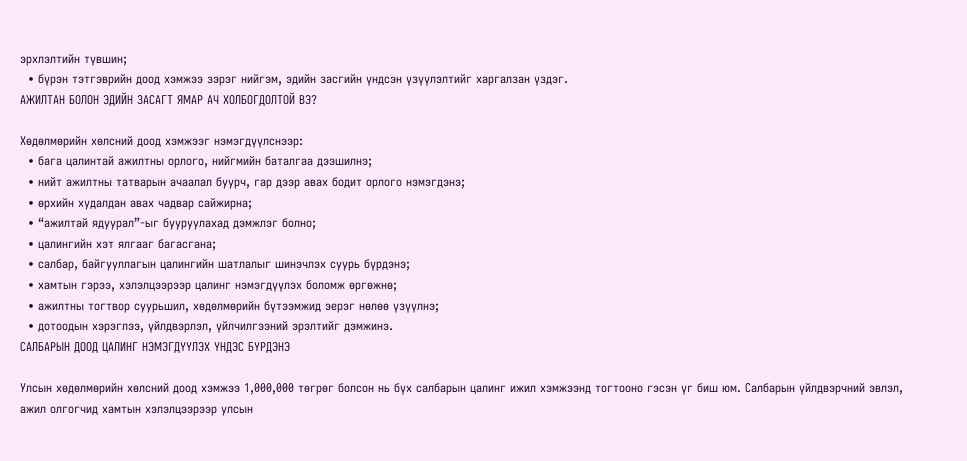эрхлэлтийн түвшин;
  • бүрэн тэтгэврийн доод хэмжээ зэрэг нийгэм, эдийн засгийн үндсэн үзүүлэлтийг харгалзан үздэг.
АЖИЛТАН БОЛОН ЭДИЙН ЗАСАГТ ЯМАР АЧ ХОЛБОГДОЛТОЙ ВЭ?

Хөдөлмөрийн хөлсний доод хэмжээг нэмэгдүүлснээр:
  • бага цалинтай ажилтны орлого, нийгмийн баталгаа дээшилнэ;
  • нийт ажилтны татварын ачаалал буурч, гар дээр авах бодит орлого нэмэгдэнэ;
  • өрхийн худалдан авах чадвар сайжирна;
  • “ажилтай ядуурал”-ыг бууруулахад дэмжлэг болно;
  • цалингийн хэт ялгааг багасгана;
  • салбар, байгууллагын цалингийн шатлалыг шинэчлэх суурь бүрдэнэ;
  • хамтын гэрээ, хэлэлцээрээр цалинг нэмэгдүүлэх боломж өргөжнө;
  • ажилтны тогтвор суурьшил, хөдөлмөрийн бүтээмжид эерэг нөлөө үзүүлнэ;
  • дотоодын хэрэглээ, үйлдвэрлэл, үйлчилгээний эрэлтийг дэмжинэ.
САЛБАРЫН ДООД ЦАЛИНГ НЭМЭГДҮҮЛЭХ ҮНДЭС БҮРДЭНЭ

Улсын хөдөлмөрийн хөлсний доод хэмжээ 1,000,000 төгрөг болсон нь бүх салбарын цалинг ижил хэмжээнд тогтооно гэсэн үг биш юм. Салбарын үйлдвэрчний эвлэл, ажил олгогчид хамтын хэлэлцээрээр улсын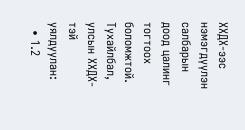ХХДХ-ээс нэмэгдүүлэн салбарын доод цалинг тогтоох боломжтой.
Тухайлбал, улсын ХХДХ-тэй уялдуулан:
  • 1.2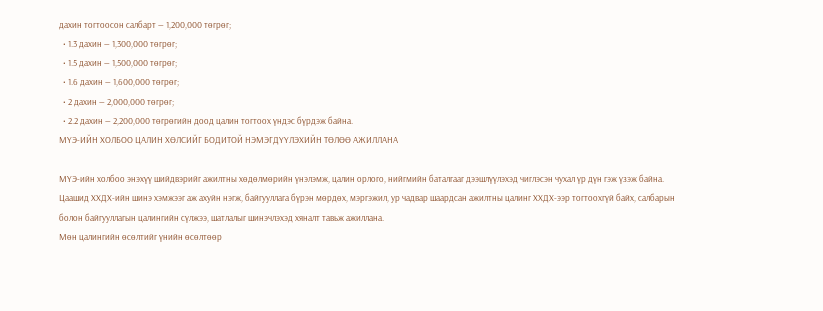дахин тогтоосон салбарт — 1,200,000 төгрөг;
  • 1.3 дахин — 1,300,000 төгрөг;
  • 1.5 дахин — 1,500,000 төгрөг;
  • 1.6 дахин — 1,600,000 төгрөг;
  • 2 дахин — 2,000,000 төгрөг;
  • 2.2 дахин — 2,200,000 төгрөгийн доод цалин тогтоох үндэс бүрдэж байна.
МҮЭ-ИЙН ХОЛБОО ЦАЛИН ХӨЛСИЙГ БОДИТОЙ НЭМЭГДҮҮЛЭХИЙН ТӨЛӨӨ АЖИЛЛАНА

МҮЭ-ийн холбоо энэхүү шийдвэрийг ажилтны хөдөлмөрийн үнэлэмж, цалин орлого, нийгмийн баталгааг дээшлүүлэхэд чиглэсэн чухал үр дүн гэж үзэж байна.
Цаашид ХХДХ-ийн шинэ хэмжээг аж ахуйн нэгж, байгууллага бүрэн мөрдөх, мэргэжил, ур чадвар шаардсан ажилтны цалинг ХХДХ-ээр тогтоохгүй байх, салбарын болон байгууллагын цалингийн сүлжээ, шатлалыг шинэчлэхэд хяналт тавьж ажиллана.
Мөн цалингийн өсөлтийг үнийн өсөлтөөр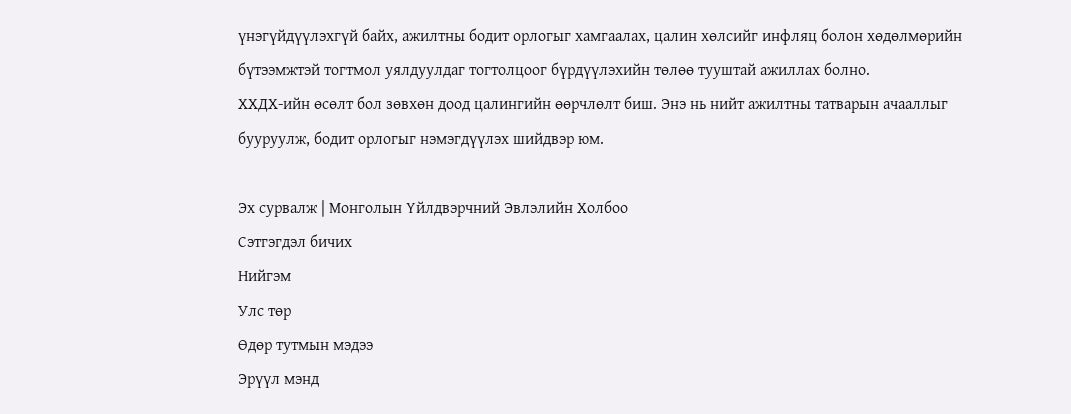үнэгүйдүүлэхгүй байх, ажилтны бодит орлогыг хамгаалах, цалин хөлсийг инфляц болон хөдөлмөрийн бүтээмжтэй тогтмол уялдуулдаг тогтолцоог бүрдүүлэхийн төлөө тууштай ажиллах болно.
ХХДХ-ийн өсөлт бол зөвхөн доод цалингийн өөрчлөлт биш. Энэ нь нийт ажилтны татварын ачааллыг бууруулж, бодит орлогыг нэмэгдүүлэх шийдвэр юм.

Эх сурвалж | Монголын Үйлдвэрчний Эвлэлийн Холбоо
Сэтгэгдэл бичих
Нийгэм
Улс төр
Өдөр тутмын мэдээ
Эрүүл мэнд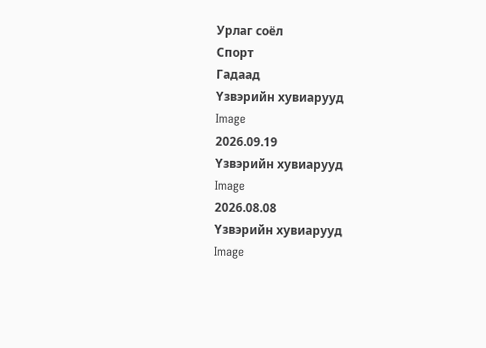Урлаг соёл
Спорт
Гадаад
Үзвэрийн хувиарууд
Image
2026.09.19
Үзвэрийн хувиарууд
Image
2026.08.08
Үзвэрийн хувиарууд
Image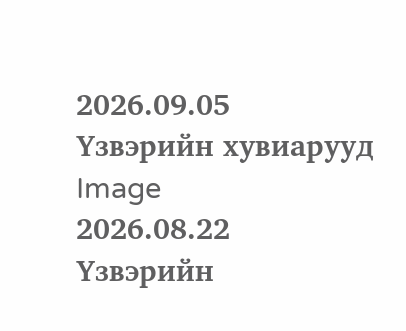2026.09.05
Үзвэрийн хувиарууд
Image
2026.08.22
Үзвэрийн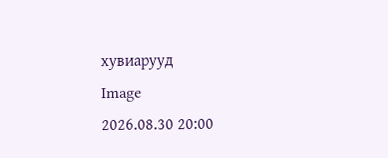хувиарууд
Image
2026.08.30 20:00